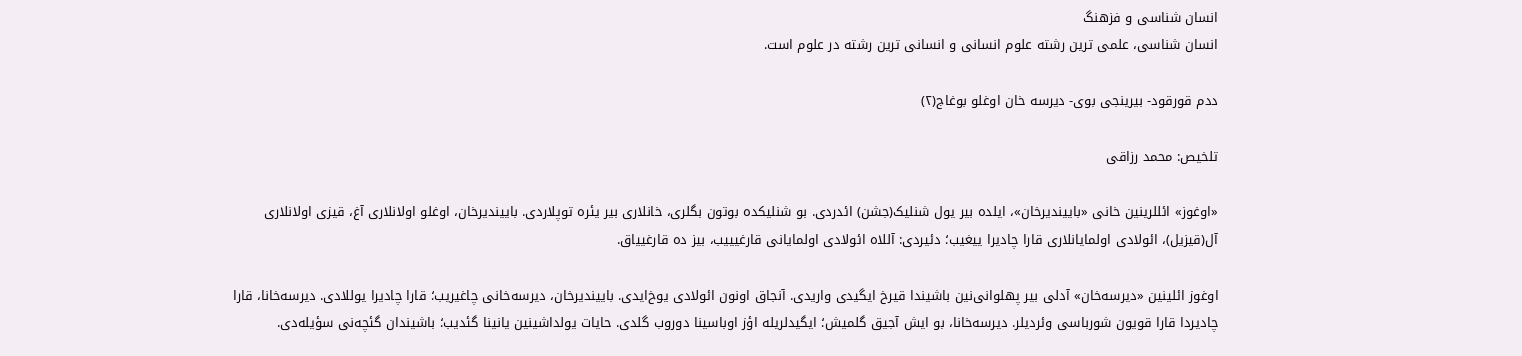انسان شناسی و فزهنگ
انسان شناسی، علمی ترین رشته علوم انسانی و انسانی ترین رشته در علوم است.

ددم قورقود- بیرینجی بوی- دیرسه خان اوغلو بوغاج(۲)

تلخیص: محمد رزاقی

«اوغوز» ائللرینین خانی «باییندیرخان»، ایلده بیر یول شنلیک(جشن) ائدردی. بو شنلیکده بوتون بگلری، خانلاری بیر یئره توپلاردی. باییندیرخان، اوغلو اولانلاری آغ، قیزی اولانلاری آل(قیزیل)، ائولادی اولمایانلاری قارا چادیرا ییغیب؛ دئیردی: آللاه ائولادی اولمایانی قارغیییب، بیز ده قارغییاق.

اوغوز ائلینین «دیرسه‌خان» آدلی بیر پهلوانی‌نین باشیندا قیرخ ایگیدی واریدی. آنجاق اونون ائولادی یوخ‌ایدی. باییندیرخان، دیرسه‌خانی چاغیریب؛ قارا چادیرا یوللادی. دیرسه‌خانا، قارا چادیردا قارا قویون شورباسی وئردیلر. دیرسه‌خانا، بو ایش آجیق گلمیش؛ ایگیدلریله اؤز اوباسینا دوروب گلدی. حایات یولداشینین یانینا گئدیب؛ باشیندان گئچه‌نی سؤیله‌دی.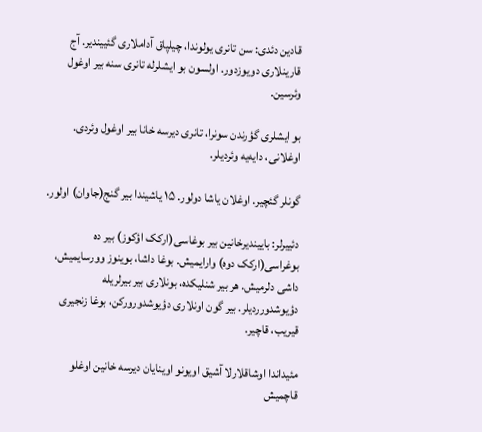قادین دئدی: سن تانری یولوندا، چیلپاق آداملاری گئییندیر. آج قارینلاری دویوزدور. اولسون بو ایشلرله تانری سنه بیر اوغول وئرسین.

بو ایشلری گؤرندن سونرا، تانری دیرسه خانا بیر اوغول وئردی. اوغلانی، دایه‌یه وئردیلر.

گونلر گئچیر. اوغلان یاشا دولور. ۱۵ یاشیندا بیر گنج(جاوان) اولور.

دئییرلر: باییندیرخانین بیر بوغاسی(ارکک اؤکوز) بیر ده بوغراسی(ارکک دوه) وار‌ایمیش. بوغا داشا، بوینوز وورسایمیش، داشی دلرمیش. هر بیر شنلیکده، بونلاری بیر بیرلریله دؤیوشدورردیلر. بیر گون اونلاری دؤیوشدورورکن، بوغا زنجیری قیریب، قاچیر.

مئیداندا اوشاقلارلا آشیق اویونو اوینایان دیرسه خانین اوغلو قاچمیش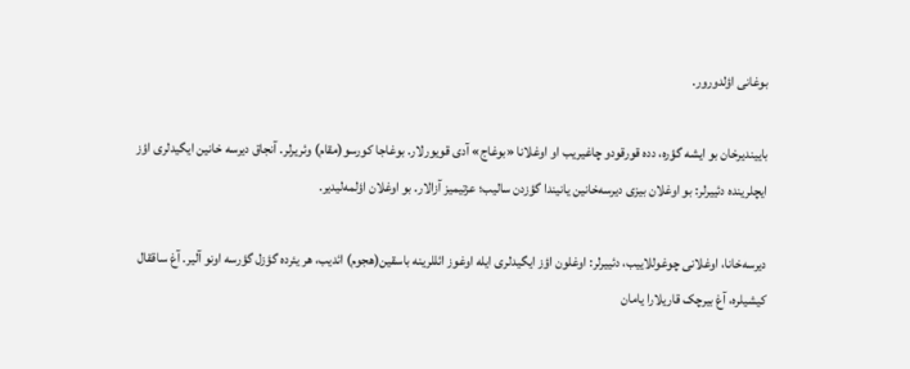بوغانی اؤلدورور.

باییندیرخان بو ایشه گؤره، دده قورقودو چاغیریب او اوغلانا «بوغاج» آدی قویورلار. بوغاجا کورسو(مقام) وئریرلر. آنجاق دیرسه خانین ایگیدلری اؤز ایچلرینده دئییرلر: بو اوغلان بیزی دیرسه‌خانین یانیندا گؤزدن سالیب؛ عزتیمیز آزالار. بو اوغلان اؤلمه‌لیدیر.

دیرسه‌خانا، اوغلانی چوغوللاییب، دئییرلر: اوغلون اؤز ایگیدلری ایله اوغوز ائللرینه باسقین(هجوم) ائدیب، هر یئرده گؤزل گؤرسه اونو آلیر. آغ ساققال کیشیلره، آغ بیرچک قاریلارا یامان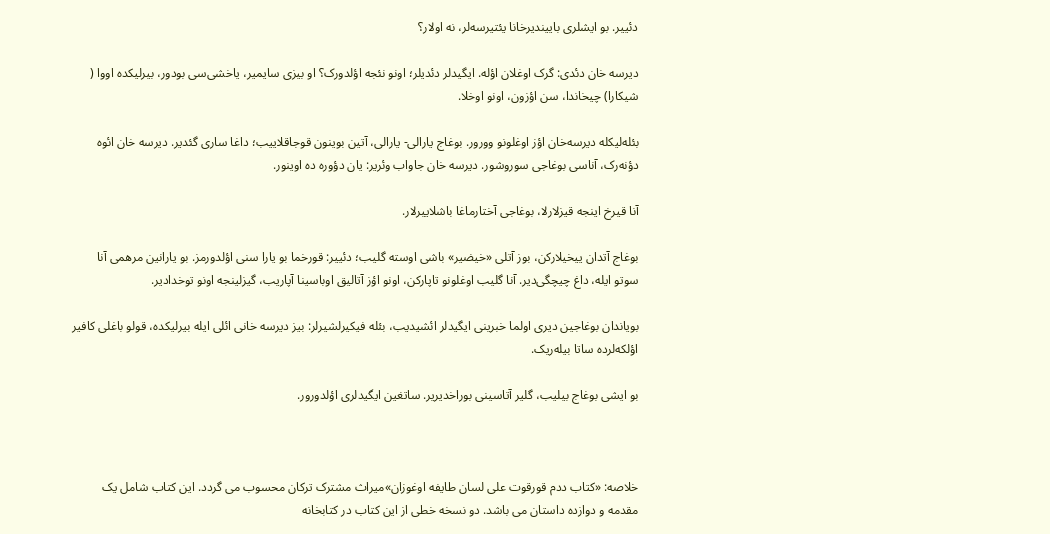دئییر. بو ایشلری باییندیرخانا یئتیرسه‌لر، نه اولار؟

دیرسه خان دئدی: گرک اوغلان اؤله. ایگیدلر دئدیلر؛ اونو نئجه اؤلدورک؟ او بیزی سایمیر، یاخشی‌سی بودور، بیرلیکده اووا ( شیکارا) چیخاندا، سن اؤزون، اونو اوخلا.

بئله‌لیکله دیرسه‌خان اؤز اوغلونو وورور. بوغاج یارالی- یارالی، آتین بوینون قوجاقلاییب؛ داغا ساری گئدیر. دیرسه خان ائوه دؤنه‌رک، آناسی بوغاجی سوروشور. دیرسه خان جاواب وئریر: یان دؤوره ده اوینور.

آنا قیرخ اینجه قیزلارلا، بوغاجی آختارماغا باشلاییرلار.

بوغاج آتدان ییخیلارکن، بوز آتلی «خیضیر» باشی اوسته گلیب؛ دئییر: قورخما بو یارا سنی اؤلدورمز. بو یارانین مرهمی آنا سوتو ایله، داغ چیچگی‌دیر. آنا گلیب اوغلونو تاپارکن، اونو اؤز آتالیق اوباسینا آپاریب، گیزلینجه اونو توخدادیر.

بویاندان بوغاجین دیری اولما خبرینی ایگیدلر ائشیدیب، بئله فیکیرلشیرلر: بیز دیرسه خانی ائلی ایله بیرلیکده، قولو باغلی کافیر اؤلکه‌لرده ساتا بیله‌ریک.

بو ایشی بوغاج بیلیب، گلیر آتاسینی بوراخدیریر. ساتغین ایگیدلری اؤلدورور.



خلاصه: «کتاب ددم قورقوت علی لسان طایفه اوغوزان»میراث مشترک ترکان محسوب می گردد. این کتاب شامل یک مقدمه و دوازده داستان می باشد. دو نسخه خطی از این کتاب در کتابخانه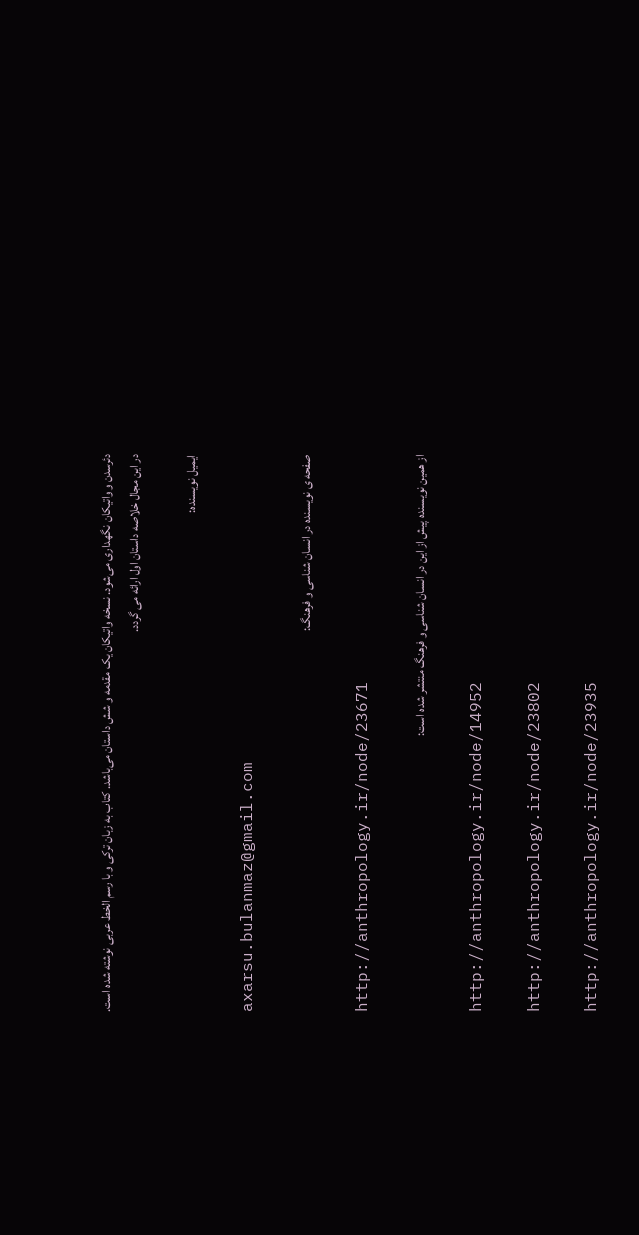دئرسدن و واتیکان نگهداری می‌شود. نسخه واتیکان یک مقدمه و شش داستان می‌باشد. کتاب به زبان ترکی و با رسم الخط عربی نوشته شده است. در این مجال خلاصه داستان اول ارائه می گردد.

ایمیل نویسنده:

axarsu.bulanmaz@gmail.com

صفحه ی نویسنده در انسان شناسی و فرهنگ:

http://anthropology.ir/node/23671

از همین نویسنده پیش از این در انسان شناسی و فرهنگ منتشر شده است:

http://anthropology.ir/node/14952

http://anthropology.ir/node/23802

http://anthropology.ir/node/23935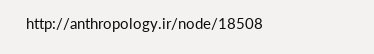http://anthropology.ir/node/18508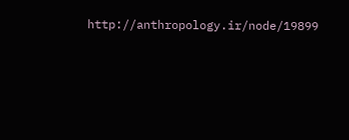http://anthropology.ir/node/19899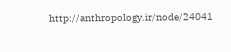http://anthropology.ir/node/24041